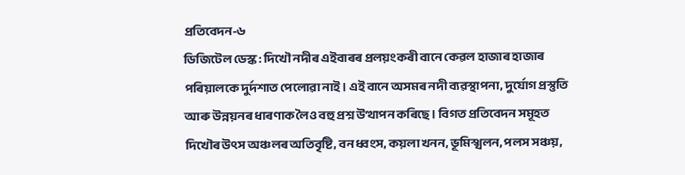প্রতিবেদন-৬
ডিজিটেল ডেস্ক : দিখৌ নদীৰ এইবাৰৰ প্রলয়ংকৰী বানে কেৱল হাজাৰ হাজাৰ পৰিয়ালকে দুর্দশাত পেলোৱা নাই। এই বানে অসমৰ নদী ব্যৱস্থাপনা, দুর্যোগ প্রস্তুতি আৰু উন্নয়নৰ ধাৰণাক লৈও বহু প্রশ্ন উত্থাপন কৰিছে। বিগত প্রতিবেদন সমূহত দিখৌৰ উৎস অঞ্চলৰ অতিবৃষ্টি, বন ধ্বংস, কয়লা খনন, ভূমিস্খলন, পলস সঞ্চয়,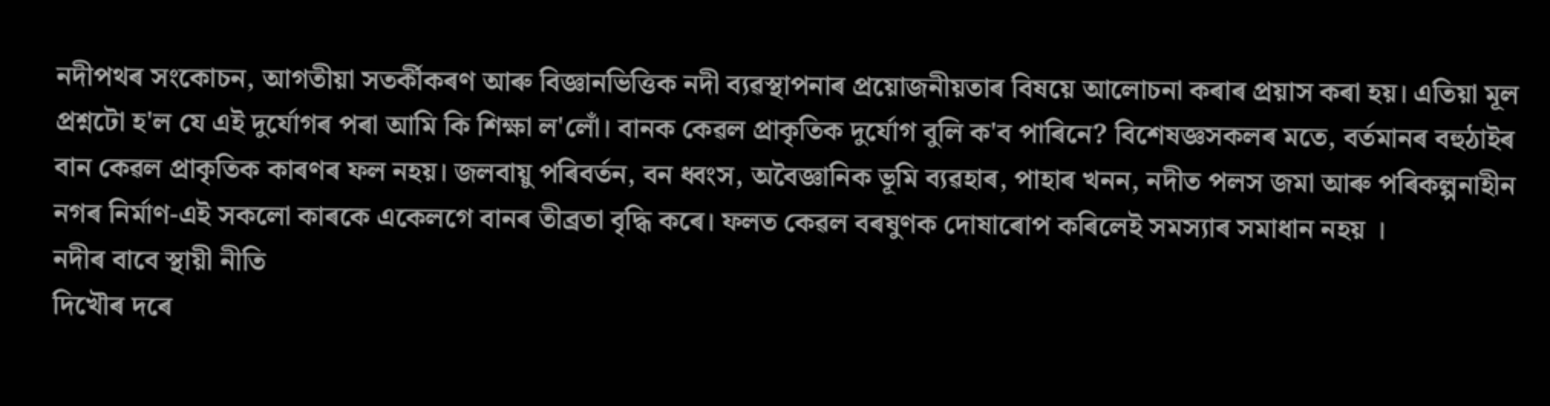নদীপথৰ সংকোচন, আগতীয়া সতর্কীকৰণ আৰু বিজ্ঞানভিত্তিক নদী ব্যৱস্থাপনাৰ প্রয়োজনীয়তাৰ বিষয়ে আলোচনা কৰাৰ প্ৰয়াস কৰা হয়। এতিয়া মূল প্রশ্নটো হ'ল যে এই দুর্যোগৰ পৰা আমি কি শিক্ষা ল'লোঁ। বানক কেৱল প্রাকৃতিক দুর্যোগ বুলি ক'ব পাৰিনে? বিশেষজ্ঞসকলৰ মতে, বর্তমানৰ বহুঠাইৰ বান কেৱল প্রাকৃতিক কাৰণৰ ফল নহয়। জলবায়ু পৰিবর্তন, বন ধ্বংস, অবৈজ্ঞানিক ভূমি ব্যৱহাৰ, পাহাৰ খনন, নদীত পলস জমা আৰু পৰিকল্পনাহীন নগৰ নির্মাণ-এই সকলো কাৰকে একেলগে বানৰ তীব্রতা বৃদ্ধি কৰে। ফলত কেৱল বৰষুণক দোষাৰোপ কৰিলেই সমস্যাৰ সমাধান নহয় ।
নদীৰ বাবে স্থায়ী নীতি
দিখৌৰ দৰে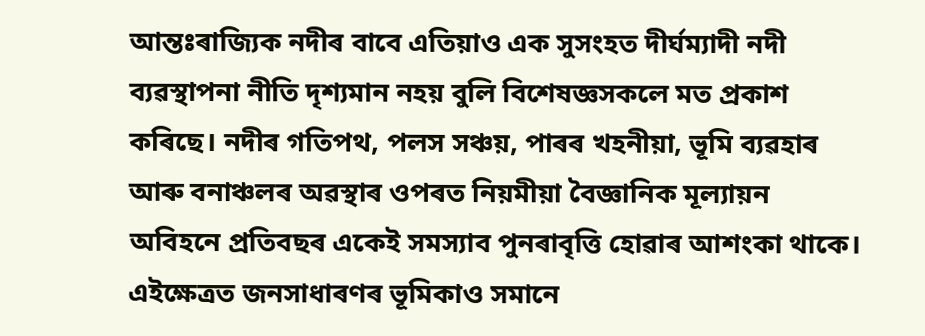আন্তঃৰাজ্যিক নদীৰ বাবে এতিয়াও এক সুসংহত দীর্ঘম্যাদী নদী ব্যৱস্থাপনা নীতি দৃশ্যমান নহয় বুলি বিশেষজ্ঞসকলে মত প্রকাশ কৰিছে। নদীৰ গতিপথ, পলস সঞ্চয়, পাৰৰ খহনীয়া, ভূমি ব্যৱহাৰ আৰু বনাঞ্চলৰ অৱস্থাৰ ওপৰত নিয়মীয়া বৈজ্ঞানিক মূল্যায়ন অবিহনে প্রতিবছৰ একেই সমস্যাব পুনৰাবৃত্তি হোৱাৰ আশংকা থাকে। এইক্ষেত্রত জনসাধাৰণৰ ভূমিকাও সমানে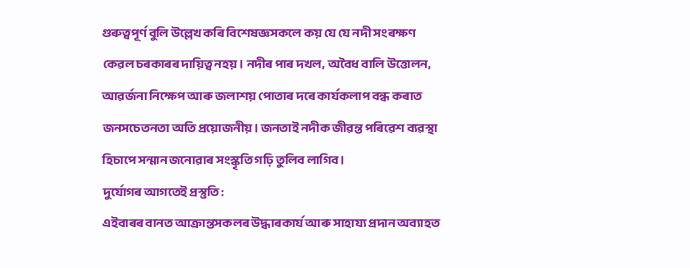গুৰুত্বপূর্ণ বুলি উল্লেখ কৰি বিশেষজ্ঞসকলে কয় যে যে নদী সংৰক্ষণ কেৱল চৰকাৰৰ দায়িত্ব নহয়। নদীৰ পাৰ দখল, অবৈধ বালি উত্তোলন, আৱর্জনা নিক্ষেপ আৰু জলাশয় পোতাৰ দৰে কার্যকলাপ বন্ধ কৰাত জনসচেতনতা অতি প্রয়োজনীয়। জনতাই নদীক জীৱন্ত পৰিৱেশ ব্যৱস্থা হিচাপে সন্মান জনোৱাৰ সংস্কৃতি গঢ়ি তুলিব লাগিব।
দুর্যোগৰ আগতেই প্রস্তুতি:
এইবাৰৰ বানত আক্রান্তসকলৰ উদ্ধাৰকাৰ্য আৰু সাহায্য প্রদান অব্যাহত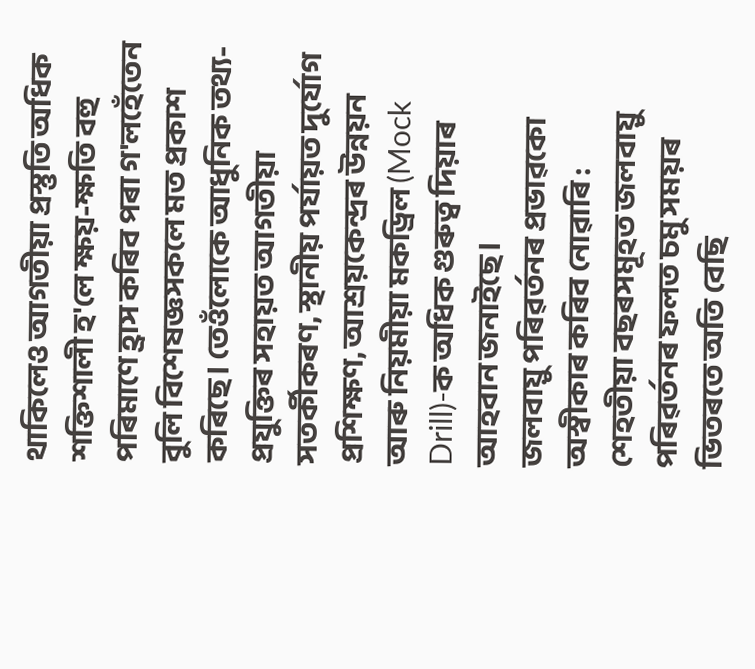থাকিলেও আগতীয়া প্রস্তুতি অধিক শক্তিশালী হ'লে ক্ষয়-ক্ষতি বহু পৰিমাণে হ্রাস কৰিব পৰা গ'লহেঁতেন বুলি বিশেষজ্ঞসকলে মত প্রকাশ কৰিছে। তেওঁলোকে আধুনিক তথ্য-প্রযুক্তিৰ সহায়ত আগতীয়া সতর্কীকৰণ, স্থানীয় পর্যায়ত দুর্যোগ প্রশিক্ষণ, আশ্রয়কেন্দ্রৰ উন্নয়ন আৰু নিয়মীয়া মকড্রিল (Mock Drill)-ক অধিক গুৰুত্ব দিয়াৰ আহবান জনাইছে।
জলবায়ু পৰিৱর্তনৰ প্রভাৱকো অস্বীকাৰ কৰিব নোৱাৰি :
শেহতীয়া বছৰসমূহত জলবায়ু পৰিৱৰ্তনৰ ফলত চমু সময়ৰ ভিতৰতে অতি বেছি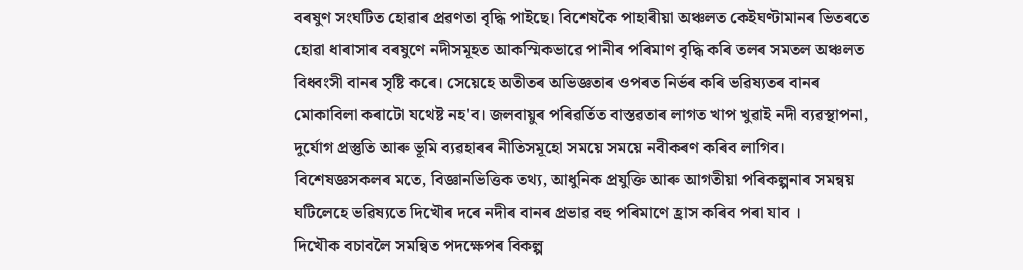বৰষুণ সংঘটিত হোৱাৰ প্রৱণতা বৃদ্ধি পাইছে। বিশেষকৈ পাহাৰীয়া অঞ্চলত কেইঘণ্টামানৰ ভিতৰতে হোৱা ধাৰাসাৰ বৰষুণে নদীসমূহত আকস্মিকভাৱে পানীৰ পৰিমাণ বৃদ্ধি কৰি তলৰ সমতল অঞ্চলত বিধ্বংসী বানৰ সৃষ্টি কৰে। সেয়েহে অতীতৰ অভিজ্ঞতাৰ ওপৰত নিৰ্ভৰ কৰি ভৱিষ্যতৰ বানৰ মোকাবিলা কৰাটো যথেষ্ট নহ'ব। জলবায়ুৰ পৰিৱর্তিত বাস্তৱতাৰ লাগত খাপ খুৱাই নদী ব্যৱস্থাপনা, দুর্যোগ প্রস্তুতি আৰু ভূমি ব্যৱহাৰৰ নীতিসমূহো সময়ে সময়ে নবীকৰণ কৰিব লাগিব। বিশেষজ্ঞসকলৰ মতে, বিজ্ঞানভিত্তিক তথ্য, আধুনিক প্রযুক্তি আৰু আগতীয়া পৰিকল্পনাৰ সমন্বয় ঘটিলেহে ভৱিষ্যতে দিখৌৰ দৰে নদীৰ বানৰ প্রভাৱ বহু পৰিমাণে হ্রাস কৰিব পৰা যাব ।
দিখৌক বচাবলৈ সমন্বিত পদক্ষেপৰ বিকল্প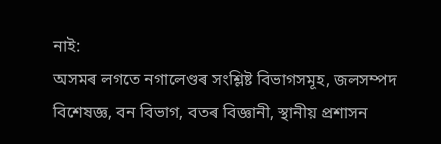নাই:
অসমৰ লগতে নগালেণ্ডৰ সংশ্লিষ্ট বিভাগসমূহ, জলসম্পদ বিশেষজ্ঞ, বন বিভাগ, বতৰ বিজ্ঞানী, স্থানীয় প্রশাসন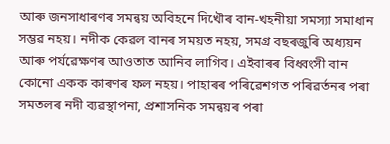আৰু জনসাধাৰণৰ সমন্বয় অবিহনে দিখৌৰ বান-খহনীয়া সমস্যা সমাধান সম্ভৱ নহয়। নদীক কেৱল বানৰ সময়ত নহয়, সমগ্র বছৰজুৰি অধ্যয়ন আৰু পর্যৱেক্ষণৰ আওতাত আনিব লাগিব। এইবাৰৰ বিধ্বংসী বান কোনো একক কাৰণৰ ফল নহয়। পাহাৰৰ পৰিৱেশগত পৰিৱর্তনৰ পৰা সমতলৰ নদী ব্যৱস্থাপনা, প্রশাসনিক সমন্বয়ৰ পৰা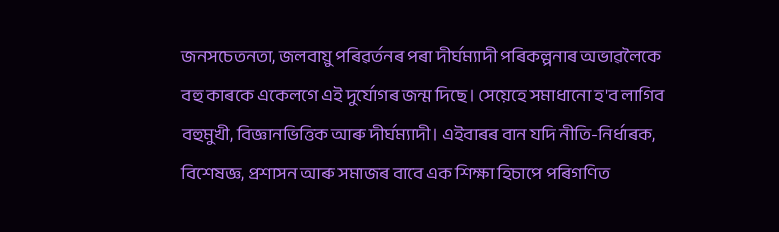জনসচেতনতা, জলবায়ু পৰিৱৰ্তনৰ পৰা দীর্ঘম্যাদী পৰিকল্পনাৰ অভাৱলৈকে বহু কাৰকে একেলগে এই দুর্যোগৰ জন্ম দিছে। সেয়েহে সমাধানো হ'ব লাগিব বহুমুখী, বিজ্ঞানভিত্তিক আৰু দীর্ঘম্যাদী। এইবাৰৰ বান যদি নীতি-নির্ধাৰক, বিশেষজ্ঞ, প্রশাসন আৰু সমাজৰ বাবে এক শিক্ষা হিচাপে পৰিগণিত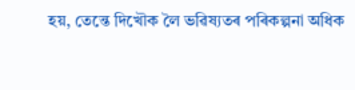হয়, তেন্তে দিখৌক লৈ ভৱিষ্যতৰ পৰিকল্পনা অধিক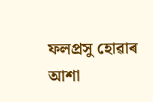ফলপ্রসু হোৱাৰ আশা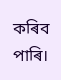কৰিব পাৰি।